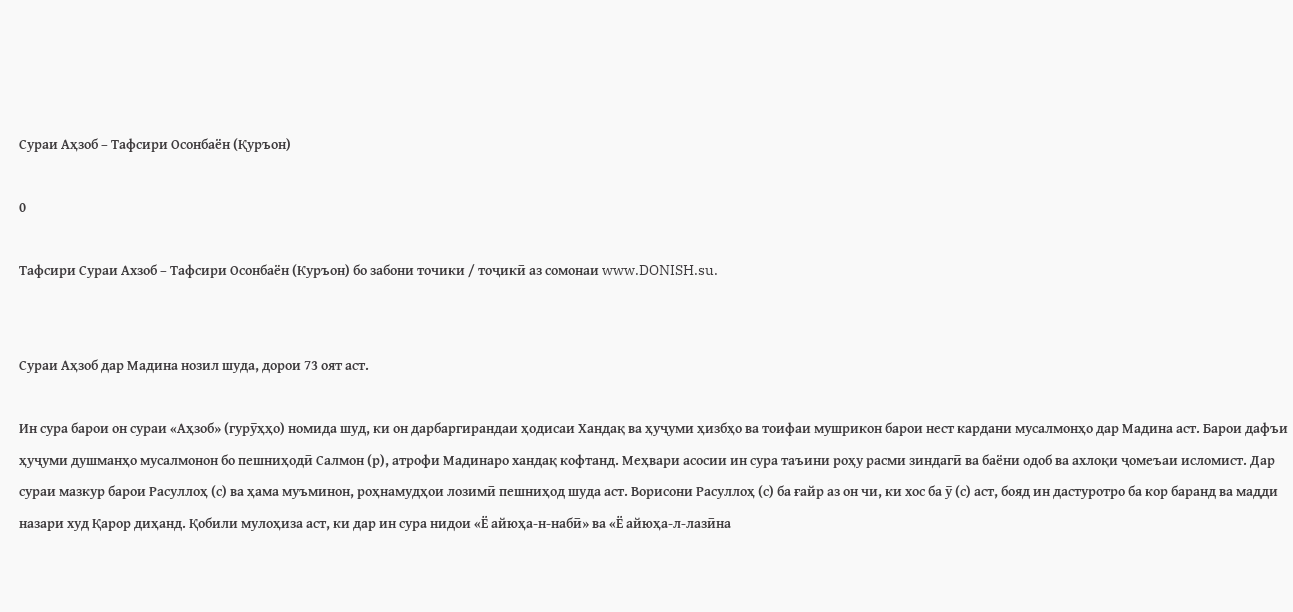Сураи Аҳзоб – Тафсири Осонбаён (Қуръон)

0

Тафсири Сураи Ахзоб – Тафсири Осонбаён (Куръон) бо забони точики / тоҷикӣ аз сомонаи www.DONISH.su.


Сураи Аҳзоб дар Мадина нозил шуда, дорои 73 оят аст.

Ин сура барои он сураи «Аҳзоб» (гурӯҳҳо) номида шуд, ки он дарбаргирандаи ҳодисаи Хандақ ва ҳуҷуми ҳизбҳо ва тоифаи мушрикон барои нест кардани мусалмонҳо дар Мадина аст. Барои дафъи ҳуҷуми душманҳо мусалмонон бо пешниҳодӣ Салмон (р), атрофи Мадинаро хандақ кофтанд. Меҳвари асосии ин сура таъини роҳу расми зиндагӣ ва баёни одоб ва ахлоқи ҷомеъаи исломист. Дар сураи мазкур барои Расуллоҳ (с) ва ҳама муъминон, роҳнамудҳои лозимӣ пешниҳод шуда аст. Ворисони Расуллоҳ (с) ба ғайр аз он чи, ки хос ба ӯ (с) аст, бояд ин дастуротро ба кор баранд ва мадди назари худ Қарор диҳанд. Қобили мулоҳиза аст, ки дар ин сура нидои «Ё айюҳа-н-набӣ» ва «Ё айюҳа-л-лазӣна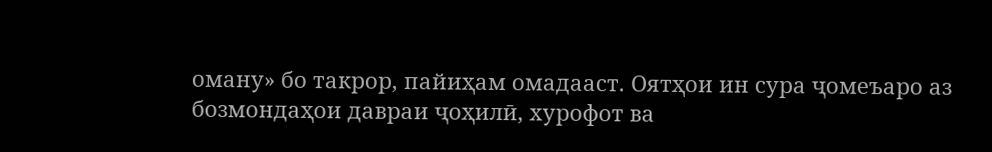оману» бо такрор, пайиҳам омадааст. Оятҳои ин сура ҷомеъаро аз бозмондаҳои давраи ҷоҳилӣ, хурофот ва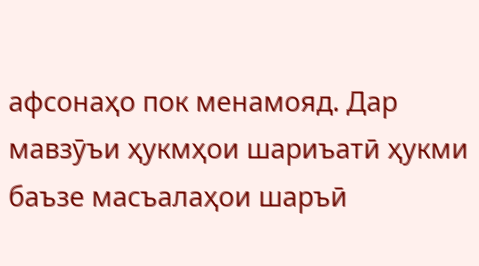афсонаҳо пок менамояд. Дар мавзӯъи ҳукмҳои шариъатӣ ҳукми баъзе масъалаҳои шаръӣ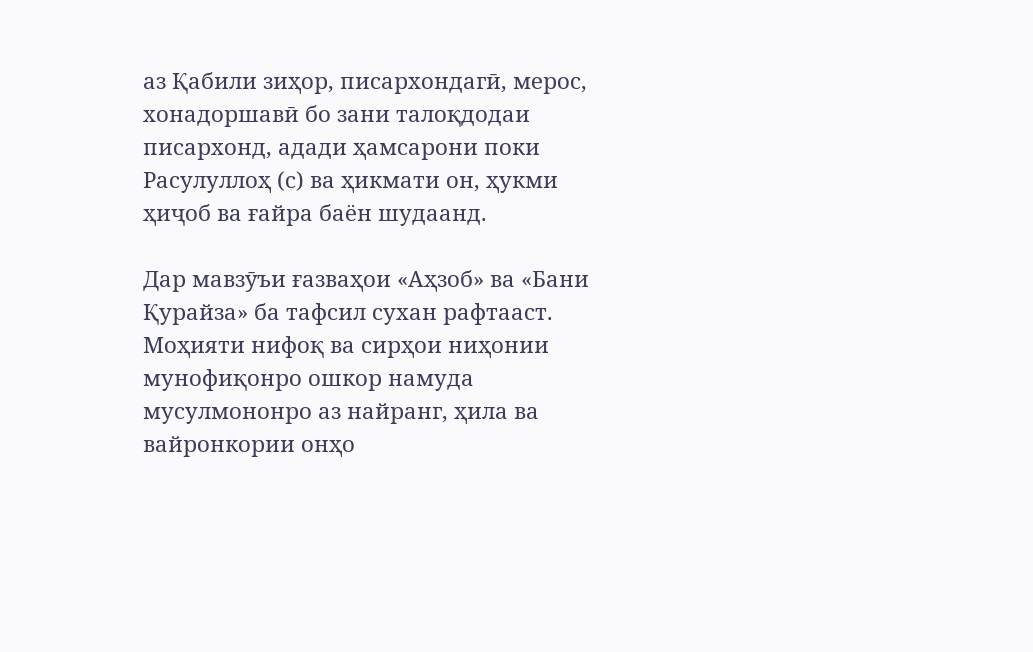аз Қабили зиҳор, писархондагӣ, мерос, хонадоршавӣ бо зани талоқдодаи писархонд, адади ҳамсарони поки Расулуллоҳ (с) ва ҳикмати он, ҳукми ҳиҷоб ва ғайра баён шудаанд.

Дар мавзӯъи ғазваҳои «Аҳзоб» ва «Бани Қурайза» ба тафсил сухан рафтааст. Моҳияти нифоқ ва сирҳои ниҳонии мунофиқонро ошкор намуда мусулмононро аз найранг, ҳила ва вайронкории онҳо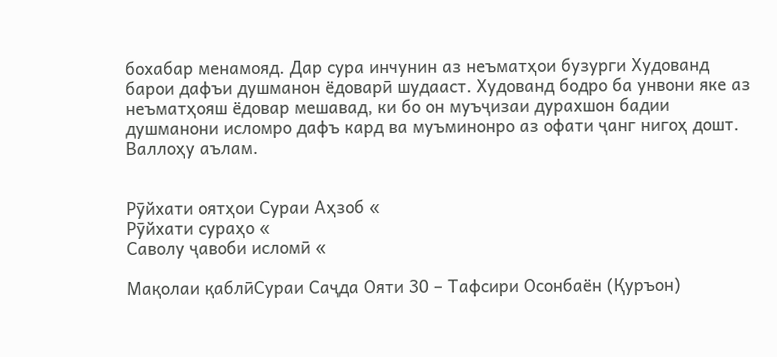бохабар менамояд. Дар сура инчунин аз неъматҳои бузурги Худованд барои дафъи душманон ёдоварӣ шудааст. Худованд бодро ба унвони яке аз неъматҳояш ёдовар мешавад, ки бо он муъҷизаи дурахшон бадии душманони исломро дафъ кард ва муъминонро аз офати ҷанг нигоҳ дошт. Валлоҳу аълам.


Рӯйхати оятҳои Сураи Аҳзоб «
Рӯйхати сураҳо «
Саволу ҷавоби исломӣ «

Мақолаи қаблӣСураи Саҷда Ояти 30 – Тафсири Осонбаён (Қуръон)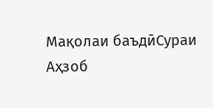Мақолаи баъдӣСураи Аҳзоб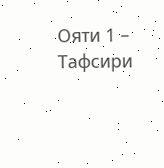Ояти 1 – Тафсири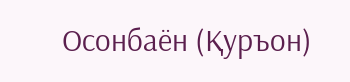Осонбаён (Қуръон)